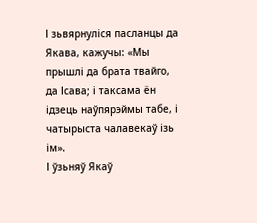І зьвярнуліся пасланцы да Якава, кажучы: «Мы прышлі да брата твайго, да Ісава; і таксама ён ідзець наўпярэймы табе, і чатырыста чалавекаў ізь ім».
І ўзьняў Якаў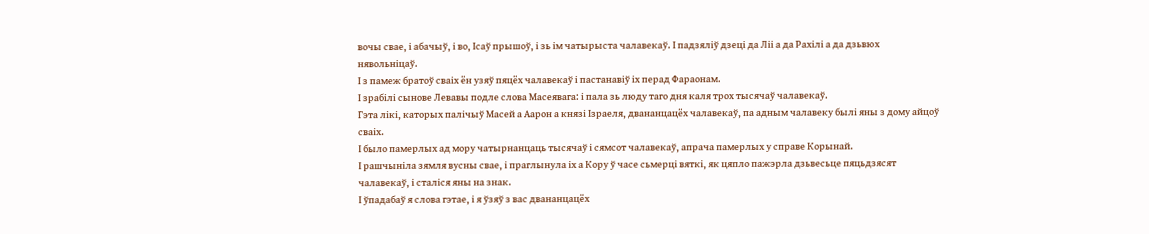вочы свае, і абачыў, і во, Ісаў прышоў, і зь ім чатырыста чалавекаў. І падзяліў дзеці да Ліі а да Рахілі а да дзьвюх нявольніцаў.
І з памеж братоў сваіх ён узяў пяцёх чалавекаў і пастанавіў іх перад Фараонам.
І зрабілі сынове Левавы подле слова Масеявага: і пала зь люду таго дня каля трох тысячаў чалавекаў.
Гэта лікі, каторых палічыў Масей а Аарон а князі Ізраеля, двананцацёх чалавекаў, па адным чалавеку былі яны з дому айцоў сваіх.
І было памерлых ад мору чатырнанцаць тысячаў і сямсот чалавекаў, апрача памерлых у справе Корынай.
І рашчыніла зямля вусны свае, і праглынула іх а Кору ў часе сьмерці вяткі, як цяпло пажэрла дзьвесьце пяцьдзясят чалавекаў, і сталіся яны на знак.
І ўпадабаў я слова гэтае, і я ўзяў з вас двананцацёх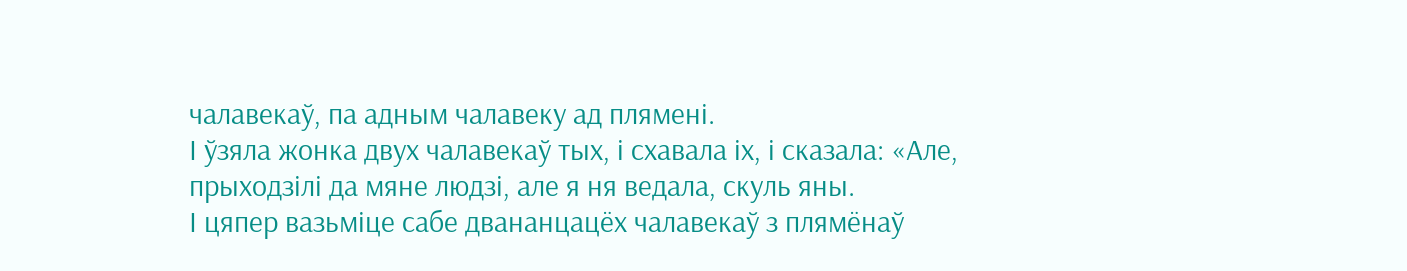чалавекаў, па адным чалавеку ад плямені.
І ўзяла жонка двух чалавекаў тых, і схавала іх, і сказала: «Але, прыходзілі да мяне людзі, але я ня ведала, скуль яны.
І цяпер вазьміце сабе двананцацёх чалавекаў з плямёнаў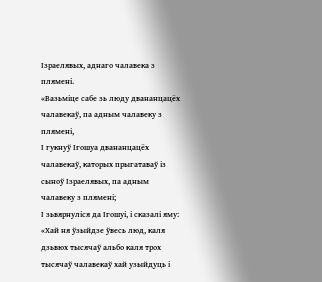Ізраелявых, аднаго чалавека з плямені.
«Вазьміце сабе зь люду двананцацёх чалавекаў, па адным чалавеку з плямені,
І гукнуў Ігошуа двананцацёх чалавекаў, каторых прыгатаваў із сыноў Ізраелявых, па адным чалавеку з плямені;
І зьвярнуліся да Ігошуі, і сказалі яму: «Хай ня ўзыйдзе ўвесь люд, каля дзьвюх тысячаў альбо каля трох тысячаў чалавекаў хай узыйдуць і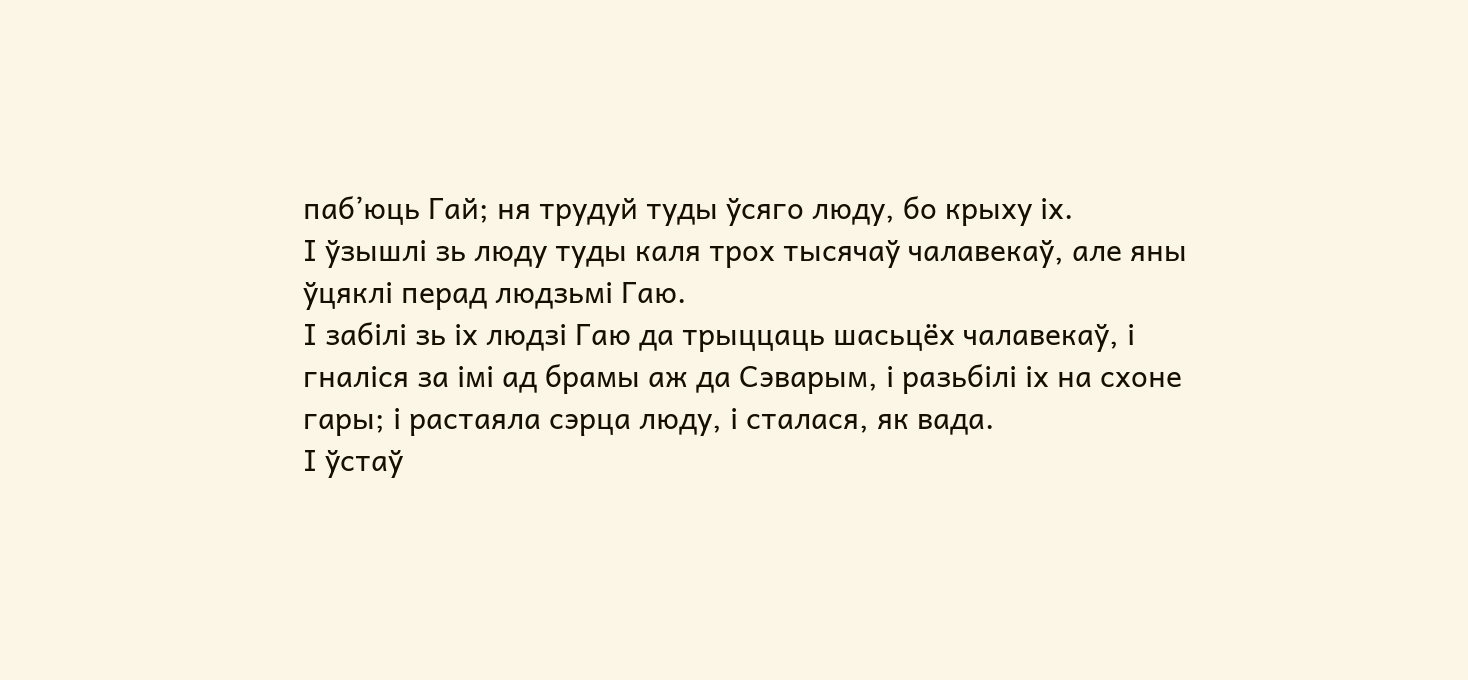паб’юць Гай; ня трудуй туды ўсяго люду, бо крыху іх.
І ўзышлі зь люду туды каля трох тысячаў чалавекаў, але яны ўцяклі перад людзьмі Гаю.
І забілі зь іх людзі Гаю да трыццаць шасьцёх чалавекаў, і гналіся за імі ад брамы аж да Сэварым, і разьбілі іх на схоне гары; і растаяла сэрца люду, і сталася, як вада.
І ўстаў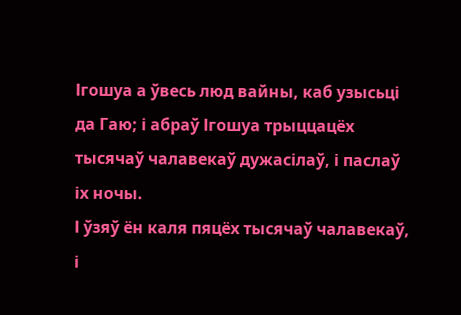Ігошуа а ўвесь люд вайны, каб узысьці да Гаю; і абраў Ігошуа трыццацёх тысячаў чалавекаў дужасілаў, і паслаў іх ночы.
І ўзяў ён каля пяцёх тысячаў чалавекаў, і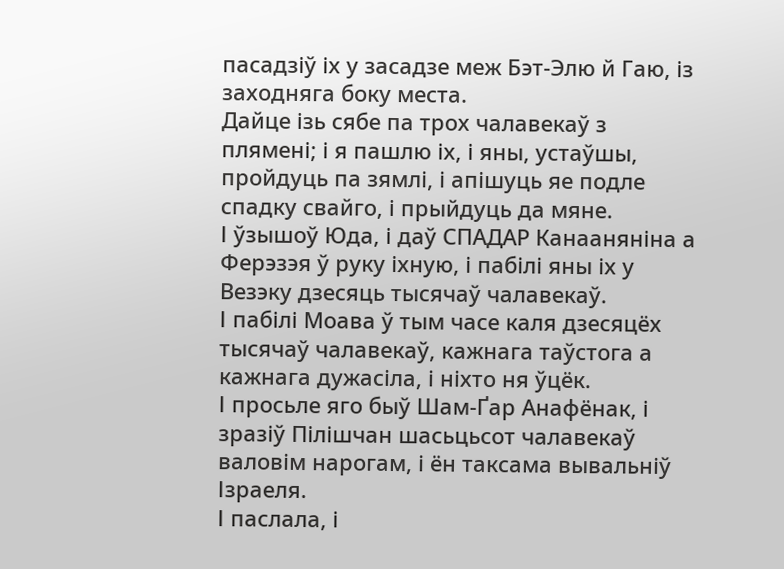пасадзіў іх у засадзе меж Бэт-Элю й Гаю, із заходняга боку места.
Дайце ізь сябе па трох чалавекаў з плямені; і я пашлю іх, і яны, устаўшы, пройдуць па зямлі, і апішуць яе подле спадку свайго, і прыйдуць да мяне.
І ўзышоў Юда, і даў СПАДАР Канааняніна а Ферэзэя ў руку іхную, і пабілі яны іх у Везэку дзесяць тысячаў чалавекаў.
І пабілі Моава ў тым часе каля дзесяцёх тысячаў чалавекаў, кажнага таўстога а кажнага дужасіла, і ніхто ня ўцёк.
І просьле яго быў Шам-Ґар Анафёнак, і зразіў Пілішчан шасьцьсот чалавекаў валовім нарогам, і ён таксама вывальніў Ізраеля.
І паслала, і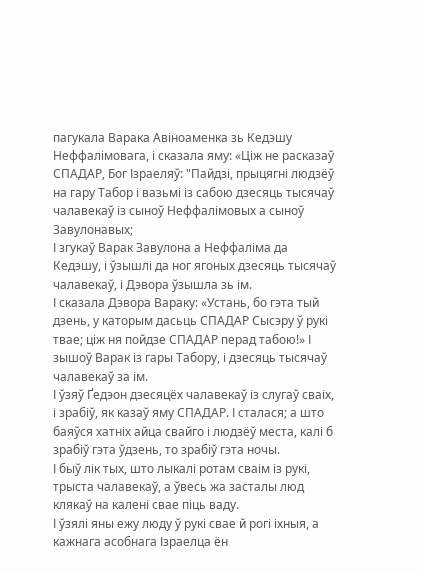пагукала Варака Авіноаменка зь Кедэшу Неффалімовага, і сказала яму: «Ціж не расказаў СПАДАР, Бог Ізраеляў: "Пайдзі, прыцягні людзёў на гару Табор і вазьмі із сабою дзесяць тысячаў чалавекаў із сыноў Неффалімовых а сыноў Завулонавых;
І згукаў Варак Завулона а Неффаліма да Кедэшу, і ўзышлі да ног ягоных дзесяць тысячаў чалавекаў, і Дэвора ўзышла зь ім.
І сказала Дэвора Вараку: «Устань, бо гэта тый дзень, у каторым дасьць СПАДАР Сысэру ў рукі твае; ціж ня пойдзе СПАДАР перад табою!» І зышоў Варак із гары Табору, і дзесяць тысячаў чалавекаў за ім.
І ўзяў Ґедэон дзесяцёх чалавекаў із слугаў сваіх, і зрабіў, як казаў яму СПАДАР. І сталася; а што баяўся хатніх айца свайго і людзёў места, калі б зрабіў гэта ўдзень, то зрабіў гэта ночы.
І быў лік тых, што лыкалі ротам сваім із рукі, трыста чалавекаў, а ўвесь жа засталы люд клякаў на калені свае піць ваду.
І ўзялі яны ежу люду ў рукі свае й рогі іхныя, а кажнага асобнага Ізраелца ён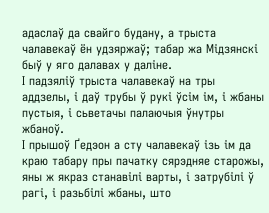адаслаў да свайго будану, а трыста чалавекаў ён удзяржаў; табар жа Мідзянскі быў у яго далавах у даліне.
І падзяліў трыста чалавекаў на тры аддзелы, і даў трубы ў рукі ўсім ім, і жбаны пустыя, і сьветачы палаючыя ўнутры жбаноў.
І прышоў Ґедэон а сту чалавекаў ізь ім да краю табару пры пачатку сярэдняе старожы, яны ж якраз станавілі варты, і затрубілі ў рагі, і разьбілі жбаны, што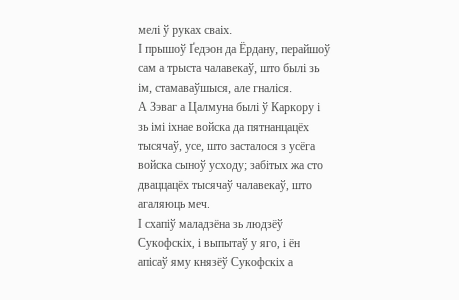мелі ў руках сваіх.
І прышоў Ґедэон да Ёрдану, перайшоў сам а трыста чалавекаў, што былі зь ім, стамаваўшыся, але гналіся.
А Зэваг а Цалмуна былі ў Каркору і зь імі іхнае войска да пятнанцацёх тысячаў, усе, што засталося з усёга войска сыноў усходу; забітых жа сто дваццацёх тысячаў чалавекаў, што агаляюць меч.
І схапіў маладзёна зь людзёў Сукофскіх, і выпытаў у яго, і ён апісаў яму князёў Сукофскіх а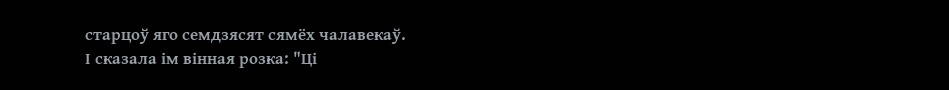старцоў яго семдзясят сямёх чалавекаў.
І сказала ім вінная розка: "Ці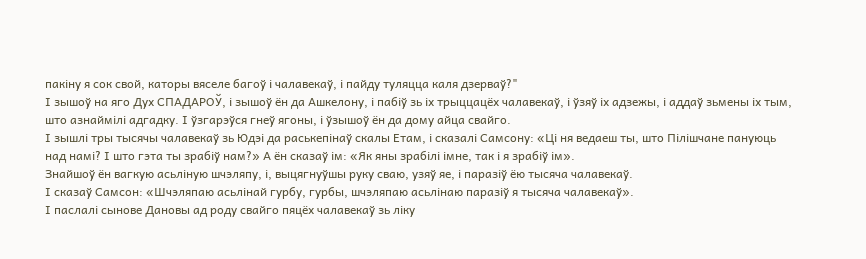пакіну я сок свой, каторы вяселе багоў і чалавекаў, і пайду туляцца каля дзерваў?"
І зышоў на яго Дух СПАДАРОЎ, і зышоў ён да Ашкелону, і пабіў зь іх трыццацёх чалавекаў, і ўзяў іх адзежы, і аддаў зьмены іх тым, што азнаймілі адгадку. І ўзгарэўся гнеў ягоны, і ўзышоў ён да дому айца свайго.
І зышлі тры тысячы чалавекаў зь Юдэі да раськепінаў скалы Етам, і сказалі Самсону: «Ці ня ведаеш ты, што Пілішчане пануюць над намі? І што гэта ты зрабіў нам?» А ён сказаў ім: «Як яны зрабілі імне, так і я зрабіў ім».
Знайшоў ён вагкую асьліную шчэляпу, і, выцягнуўшы руку сваю, узяў яе, і паразіў ёю тысяча чалавекаў.
І сказаў Самсон: «Шчэляпаю асьлінай гурбу, гурбы, шчэляпаю асьлінаю паразіў я тысяча чалавекаў».
І паслалі сынове Дановы ад роду свайго пяцёх чалавекаў зь ліку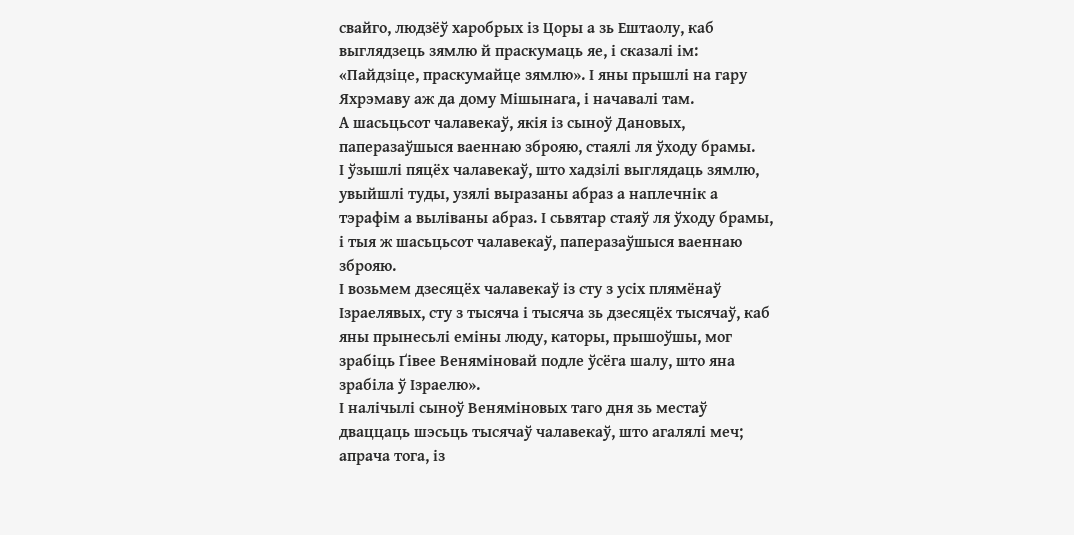свайго, людзёў харобрых із Цоры а зь Ештаолу, каб выглядзець зямлю й праскумаць яе, і сказалі ім: «Пайдзіце, праскумайце зямлю». І яны прышлі на гару Яхрэмаву аж да дому Мішынага, і начавалі там.
А шасьцьсот чалавекаў, якія із сыноў Дановых, паперазаўшыся ваеннаю зброяю, стаялі ля ўходу брамы.
І ўзышлі пяцёх чалавекаў, што хадзілі выглядаць зямлю, увыйшлі туды, узялі выразаны абраз а наплечнік а тэрафім а выліваны абраз. І сьвятар стаяў ля ўходу брамы, і тыя ж шасьцьсот чалавекаў, паперазаўшыся ваеннаю зброяю.
І возьмем дзесяцёх чалавекаў із сту з усіх плямёнаў Ізраелявых, сту з тысяча і тысяча зь дзесяцёх тысячаў, каб яны прынесьлі еміны люду, каторы, прышоўшы, мог зрабіць Ґівее Веняміновай подле ўсёга шалу, што яна зрабіла ў Ізраелю».
І налічылі сыноў Веняміновых таго дня зь местаў дваццаць шэсьць тысячаў чалавекаў, што агалялі меч; апрача тога, із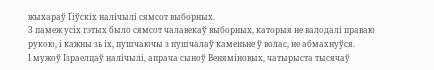жыхараў Ґіўскіх налічылі сямсот выборных.
З памеж усіх гэтых было сямсот чалавекаў выборных, каторыя не валодалі праваю рукою, і кажны зь іх, пушчаючы з пушчалаў каменьне ў волас, не абмахнуўся.
І мужоў Ізраелцаў налічылі, апрача сыноў Веняміновых, чатырыста тысячаў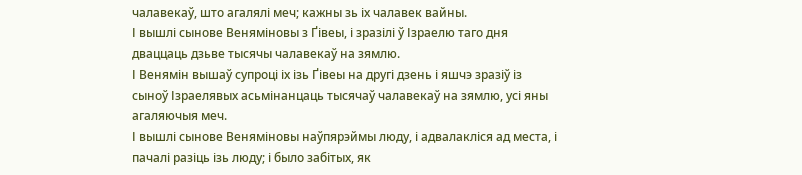чалавекаў, што агалялі меч; кажны зь іх чалавек вайны.
І вышлі сынове Веняміновы з Ґівеы, і зразілі ў Ізраелю таго дня дваццаць дзьве тысячы чалавекаў на зямлю.
І Венямін вышаў супроці іх ізь Ґівеы на другі дзень і яшчэ зразіў із сыноў Ізраелявых асьмінанцаць тысячаў чалавекаў на зямлю, усі яны агаляючыя меч.
І вышлі сынове Веняміновы наўпярэймы люду, і адвалакліся ад места, і пачалі разіць ізь люду; і было забітых, як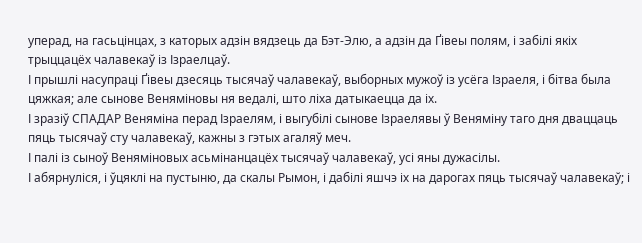уперад, на гасьцінцах, з каторых адзін вядзець да Бэт-Элю, а адзін да Ґівеы полям, і забілі якіх трыццацёх чалавекаў із Ізраелцаў.
І прышлі насупраці Ґівеы дзесяць тысячаў чалавекаў, выборных мужоў із усёга Ізраеля, і бітва была цяжкая; але сынове Веняміновы ня ведалі, што ліха датыкаецца да іх.
І зразіў СПАДАР Веняміна перад Ізраелям, і выгубілі сынове Ізраелявы ў Веняміну таго дня дваццаць пяць тысячаў сту чалавекаў, кажны з гэтых агаляў меч.
І палі із сыноў Веняміновых асьмінанцацёх тысячаў чалавекаў, усі яны дужасілы.
І абярнуліся, і ўцяклі на пустыню, да скалы Рымон, і дабілі яшчэ іх на дарогах пяць тысячаў чалавекаў; і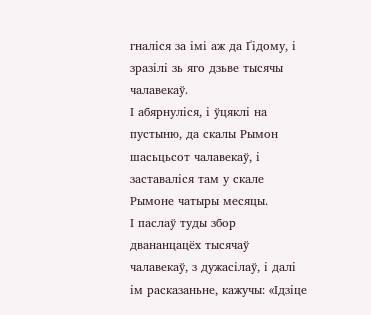гналіся за імі аж да Ґідому, і зразілі зь яго дзьве тысячы чалавекаў.
І абярнуліся, і ўцяклі на пустыню, да скалы Рымон шасьцьсот чалавекаў, і заставаліся там у скале Рымоне чатыры месяцы.
І паслаў туды збор двананцацёх тысячаў чалавекаў, з дужасілаў, і далі ім расказаньне, кажучы: «Ідзіце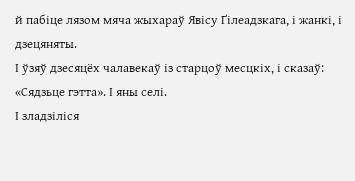й пабіце лязом мяча жыхараў Явісу Ґілеадзкага, і жанкі, і дзецяняты.
І ўзяў дзесяцёх чалавекаў із старцоў месцкіх, і сказаў: «Сядзьце гэтта». І яны селі.
І зладзіліся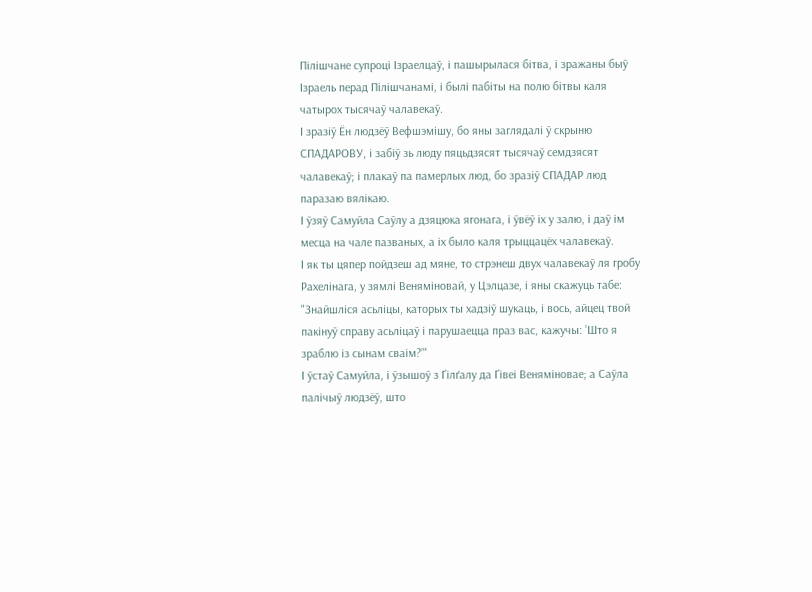Пілішчане супроці Ізраелцаў, і пашырылася бітва, і зражаны быў Ізраель перад Пілішчанамі, і былі пабіты на полю бітвы каля чатырох тысячаў чалавекаў.
І зразіў Ён людзёў Вефшэмішу, бо яны заглядалі ў скрыню СПАДАРОВУ, і забіў зь люду пяцьдзясят тысячаў семдзясят чалавекаў; і плакаў па памерлых люд, бо зразіў СПАДАР люд паразаю вялікаю.
І ўзяў Самуйла Саўлу а дзяцюка ягонага, і ўвёў іх у залю, і даў ім месца на чале пазваных, а іх было каля трыццацёх чалавекаў.
І як ты цяпер пойдзеш ад мяне, то стрэнеш двух чалавекаў ля гробу Рахелінага, у зямлі Веняміновай, у Цэлцазе, і яны скажуць табе: "Знайшліся асьліцы, каторых ты хадзіў шукаць, і вось, айцец твой пакінуў справу асьліцаў і парушаецца праз вас, кажучы: ’Што я зраблю із сынам сваім?’"
І ўстаў Самуйла, і ўзышоў з Ґілґалу да Ґівеі Веняміновае; а Саўла палічыў людзёў, што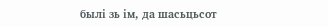былі зь ім, да шасьцьсот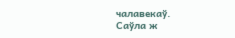чалавекаў.
Саўла ж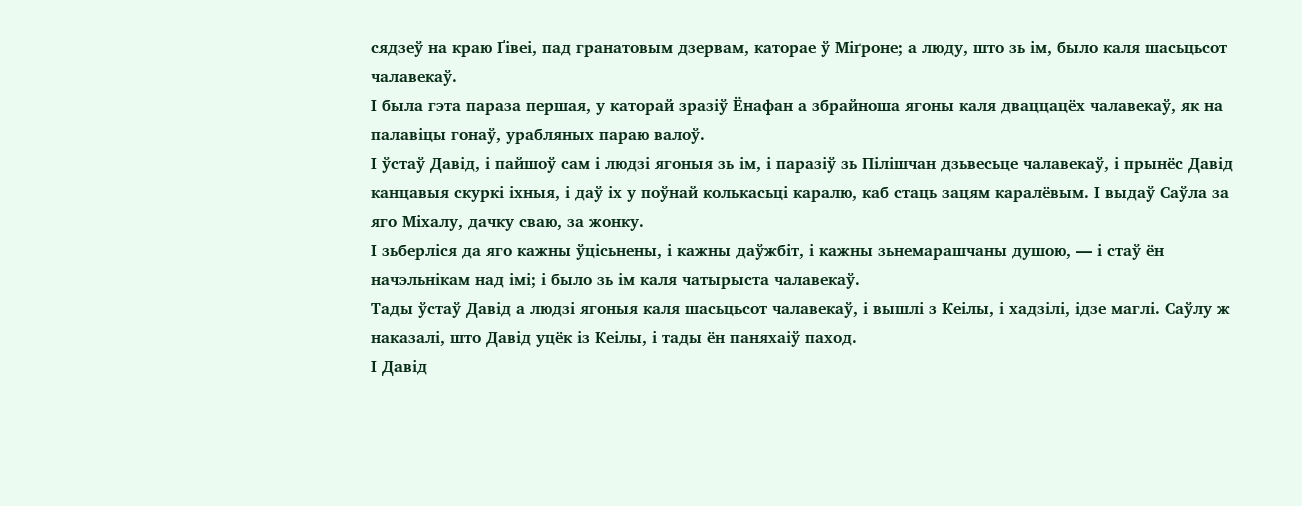сядзеў на краю Ґівеі, пад гранатовым дзервам, каторае ў Міґроне; а люду, што зь ім, было каля шасьцьсот чалавекаў.
І была гэта параза першая, у каторай зразіў Ёнафан а збрайноша ягоны каля дваццацёх чалавекаў, як на палавіцы гонаў, урабляных параю валоў.
І ўстаў Давід, і пайшоў сам і людзі ягоныя зь ім, і паразіў зь Пілішчан дзьвесьце чалавекаў, і прынёс Давід канцавыя скуркі іхныя, і даў іх у поўнай колькасьці каралю, каб стаць зацям каралёвым. І выдаў Саўла за яго Міхалу, дачку сваю, за жонку.
І зьберліся да яго кажны ўцісьнены, і кажны даўжбіт, і кажны зьнемарашчаны душою, — і стаў ён начэльнікам над імі; і было зь ім каля чатырыста чалавекаў.
Тады ўстаў Давід а людзі ягоныя каля шасьцьсот чалавекаў, і вышлі з Кеілы, і хадзілі, ідзе маглі. Саўлу ж наказалі, што Давід уцёк із Кеілы, і тады ён паняхаіў паход.
І Давід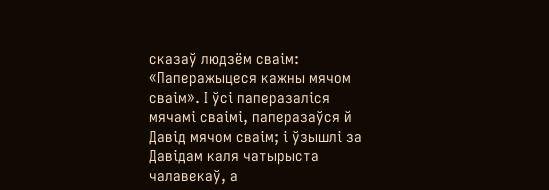сказаў людзём сваім: «Паперажыцеся кажны мячом сваім». І ўсі паперазаліся мячамі сваімі, паперазаўся й Давід мячом сваім; і ўзышлі за Давідам каля чатырыста чалавекаў, а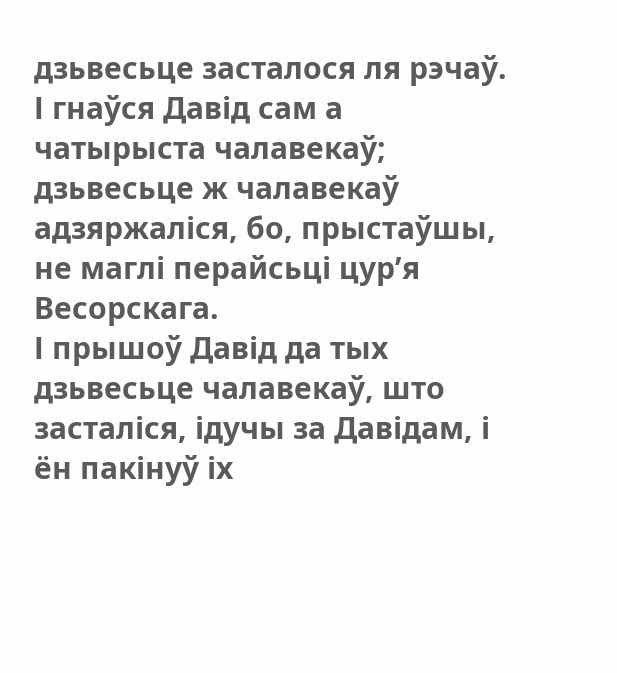дзьвесьце засталося ля рэчаў.
І гнаўся Давід сам а чатырыста чалавекаў; дзьвесьце ж чалавекаў адзяржаліся, бо, прыстаўшы, не маглі перайсьці цур’я Весорскага.
І прышоў Давід да тых дзьвесьце чалавекаў, што засталіся, ідучы за Давідам, і ён пакінуў іх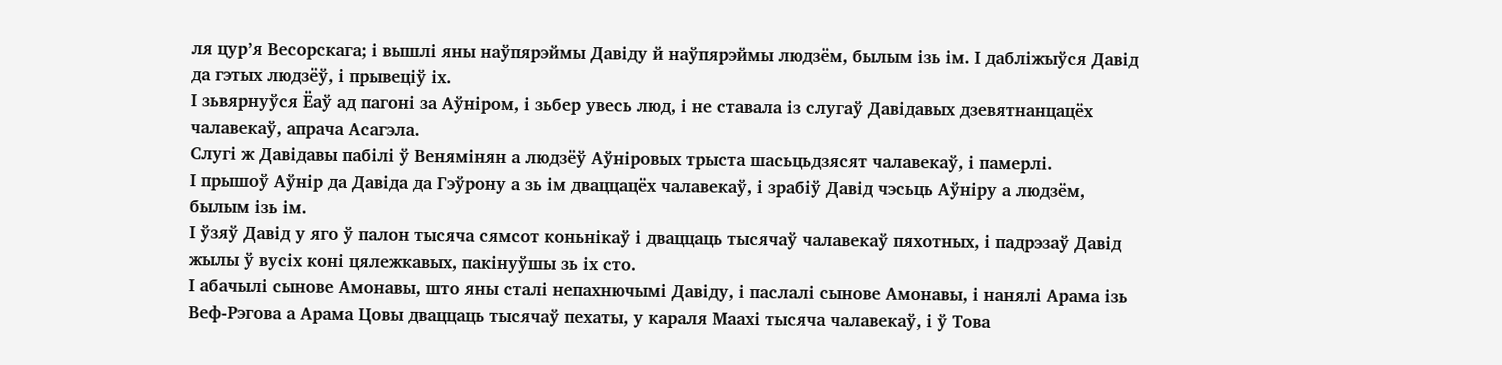ля цур’я Весорскага; і вышлі яны наўпярэймы Давіду й наўпярэймы людзём, былым ізь ім. І дабліжыўся Давід да гэтых людзёў, і прывеціў іх.
І зьвярнуўся Ёаў ад пагоні за Аўніром, і зьбер увесь люд, і не ставала із слугаў Давідавых дзевятнанцацёх чалавекаў, апрача Асагэла.
Слугі ж Давідавы пабілі ў Венямінян а людзёў Аўніровых трыста шасьцьдзясят чалавекаў, і памерлі.
І прышоў Аўнір да Давіда да Гэўрону а зь ім дваццацёх чалавекаў, і зрабіў Давід чэсьць Аўніру а людзём, былым ізь ім.
І ўзяў Давід у яго ў палон тысяча сямсот коньнікаў і дваццаць тысячаў чалавекаў пяхотных, і падрэзаў Давід жылы ў вусіх коні цялежкавых, пакінуўшы зь іх сто.
І абачылі сынове Амонавы, што яны сталі непахнючымі Давіду, і паслалі сынове Амонавы, і нанялі Арама ізь Веф-Рэгова а Арама Цовы дваццаць тысячаў пехаты, у караля Маахі тысяча чалавекаў, і ў Това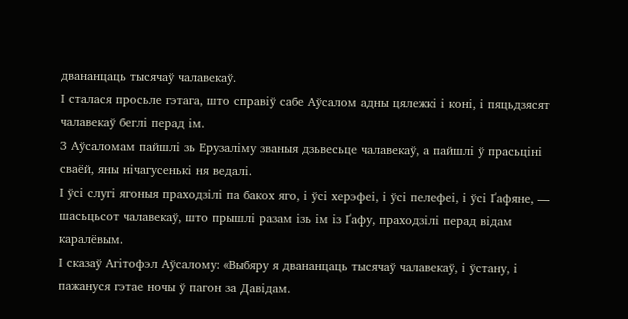двананцаць тысячаў чалавекаў.
І сталася просьле гэтага, што справіў сабе Аўсалом адны цялежкі і коні, і пяцьдзясят чалавекаў беглі перад ім.
З Аўсаломам пайшлі зь Ерузаліму званыя дзьвесьце чалавекаў, а пайшлі ў прасьціні сваёй, яны нічагусенькі ня ведалі.
І ўсі слугі ягоныя праходзілі па бакох яго, і ўсі херэфеі, і ўсі пелефеі, і ўсі Ґафяне, — шасьцьсот чалавекаў, што прышлі разам ізь ім із Ґафу, праходзілі перад відам каралёвым.
І сказаў Агітофэл Аўсалому: «Выбяру я двананцаць тысячаў чалавекаў, і ўстану, і пажануся гэтае ночы ў пагон за Давідам.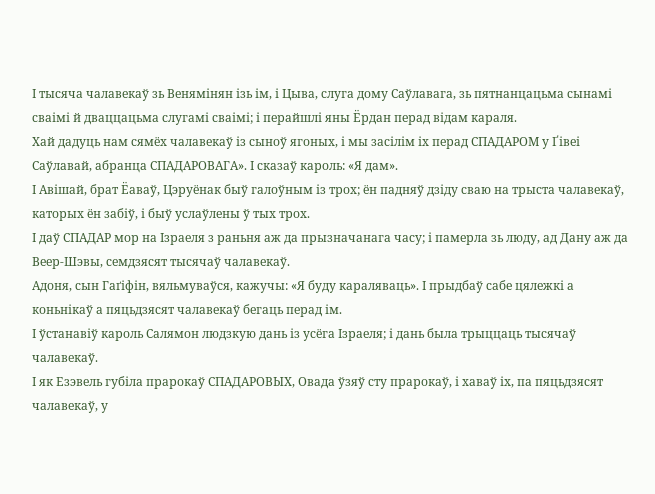І тысяча чалавекаў зь Венямінян ізь ім, і Цыва, слуга дому Саўлавага, зь пятнанцацьма сынамі сваімі й дваццацьма слугамі сваімі; і перайшлі яны Ёрдан перад відам караля.
Хай дадуць нам сямёх чалавекаў із сыноў ягоных, і мы засілім іх перад СПАДАРОМ у Ґівеі Саўлавай, абранца СПАДАРОВАГА». І сказаў кароль: «Я дам».
І Авішай, брат Ёаваў, Цэруёнак быў галоўным із трох; ён падняў дзіду сваю на трыста чалавекаў, каторых ён забіў, і быў услаўлены ў тых трох.
І даў СПАДАР мор на Ізраеля з раньня аж да прызначанага часу; і памерла зь люду, ад Дану аж да Веер-Шэвы, семдзясят тысячаў чалавекаў.
Адоня, сын Гаґіфін, вяльмуваўся, кажучы: «Я буду караляваць». І прыдбаў сабе цялежкі а коньнікаў а пяцьдзясят чалавекаў бегаць перад ім.
І ўстанавіў кароль Салямон людзкую дань із усёга Ізраеля; і дань была трыццаць тысячаў чалавекаў.
І як Езэвель губіла прарокаў СПАДАРОВЫХ, Овада ўзяў сту прарокаў, і хаваў іх, па пяцьдзясят чалавекаў, у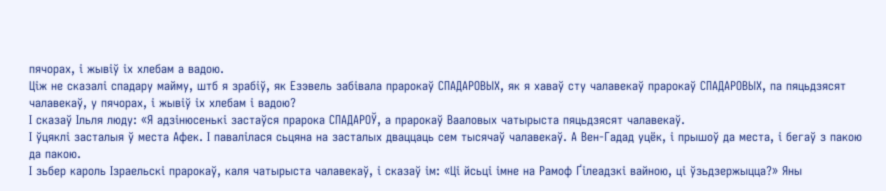пячорах, і жывіў іх хлебам а вадою.
Ціж не сказалі спадару майму, штб я зрабіў, як Езэвель забівала прарокаў СПАДАРОВЫХ, як я хаваў сту чалавекаў прарокаў СПАДАРОВЫХ, па пяцьдзясят чалавекаў, у пячорах, і жывіў іх хлебам і вадою?
І сказаў Ільля люду: «Я адзінюсенькі застаўся прарока СПАДАРОЎ, а прарокаў Вааловых чатырыста пяцьдзясят чалавекаў.
І ўцяклі засталыя ў места Афек. І павалілася сьцяна на засталых дваццаць сем тысячаў чалавекаў. А Вен-Гадад уцёк, і прышоў да места, і бегаў з пакою да пакою.
І зьбер кароль Ізраельскі прарокаў, каля чатырыста чалавекаў, і сказаў ім: «Ці йсьці імне на Рамоф Ґілеадзкі вайною, ці ўзьдзержыцца?» Яны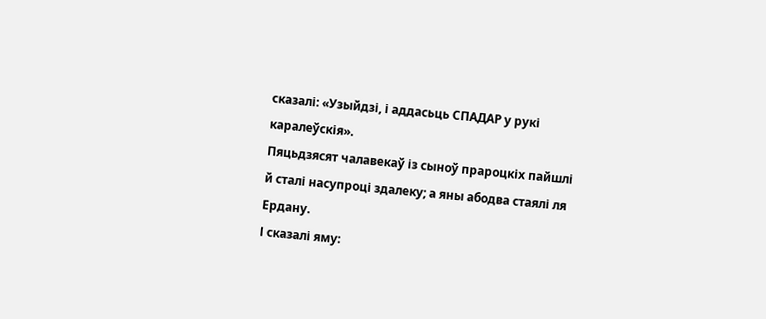сказалі: «Узыйдзі, і аддасьць СПАДАР у рукі каралеўскія».
Пяцьдзясят чалавекаў із сыноў прароцкіх пайшлі й сталі насупроці здалеку; а яны абодва стаялі ля Ердану.
І сказалі яму: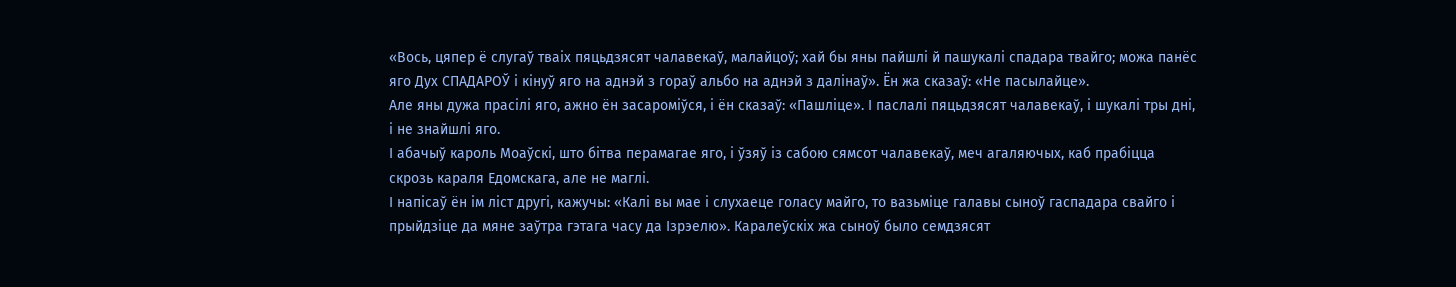«Вось, цяпер ё слугаў тваіх пяцьдзясят чалавекаў, малайцоў; хай бы яны пайшлі й пашукалі спадара твайго; можа панёс яго Дух СПАДАРОЎ і кінуў яго на аднэй з гораў альбо на аднэй з далінаў». Ён жа сказаў: «Не пасылайце».
Але яны дужа прасілі яго, ажно ён засароміўся, і ён сказаў: «Пашліце». І паслалі пяцьдзясят чалавекаў, і шукалі тры дні, і не знайшлі яго.
І абачыў кароль Моаўскі, што бітва перамагае яго, і ўзяў із сабою сямсот чалавекаў, меч агаляючых, каб прабіцца скрозь караля Едомскага, але не маглі.
І напісаў ён ім ліст другі, кажучы: «Калі вы мае і слухаеце голасу майго, то вазьміце галавы сыноў гаспадара свайго і прыйдзіце да мяне заўтра гэтага часу да Ізрэелю». Каралеўскіх жа сыноў было семдзясят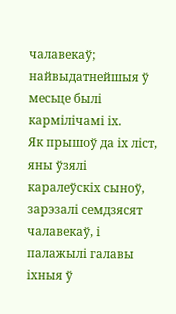чалавекаў; найвыдатнейшыя ў месьце былі кармілічамі іх.
Як прышоў да іх ліст, яны ўзялі каралеўскіх сыноў, зарэзалі семдзясят чалавекаў, і палажылі галавы іхныя ў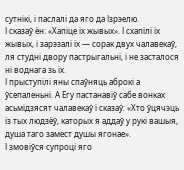сутнікі, і паслалі да яго да Ізрэелю.
І сказаў ён: «Хапіце іх жывых». І схапілі іх жывых, і зарэзалі іх — сорак двух чалавекаў, ля студні двору пастрыгальні, і не засталося ні воднага зь іх.
І прыступілі яны спаўняць аброкі а ўсепаленьні. А Егу пастанавіў сабе вонках асьмідзясят чалавекаў і сказаў: «Хто ўцячэць із тых людзёў, каторых я аддаў у рукі вашыя, душа таго замест душы ягонае».
І змовіўся супроці яго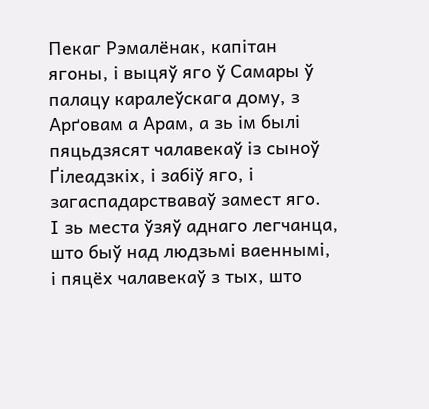Пекаг Рэмалёнак, капітан ягоны, і выцяў яго ў Самары ў палацу каралеўскага дому, з Арґовам а Арам, а зь ім былі пяцьдзясят чалавекаў із сыноў Ґілеадзкіх, і забіў яго, і загаспадарстваваў замест яго.
І зь места ўзяў аднаго легчанца, што быў над людзьмі ваеннымі, і пяцёх чалавекаў з тых, што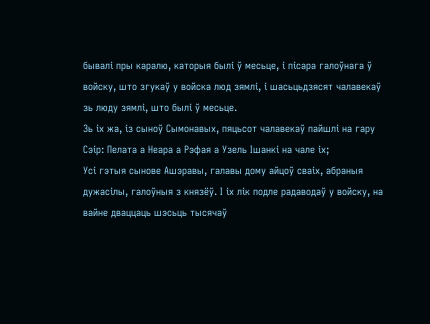бывалі пры каралю, каторыя былі ў месьце, і пісара галоўнага ў войску, што згукаў у войска люд зямлі, і шасьцьдзясят чалавекаў зь люду зямлі, што былі ў месьце.
Зь іх жа, із сыноў Сымонавых, пяцьсот чалавекаў пайшлі на гару Сэір: Пелата а Неара а Рэфая а Узель Ішанкі на чале іх;
Усі гэтыя сынове Ашэравы, галавы дому айцоў сваіх, абраныя дужасілы, галоўныя з князёў. І іх лік подле радаводаў у войску, на вайне дваццаць шэсьць тысячаў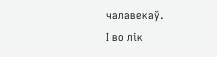чалавекаў.
І во лік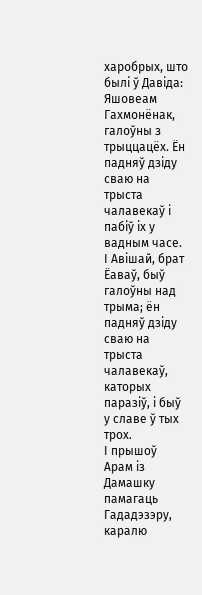харобрых, што былі ў Давіда: Яшовеам Гахмонёнак, галоўны з трыццацёх. Ён падняў дзіду сваю на трыста чалавекаў і пабіў іх у вадным часе.
І Авішай, брат Ёаваў, быў галоўны над трыма; ён падняў дзіду сваю на трыста чалавекаў, каторых паразіў, і быў у славе ў тых трох.
І прышоў Арам із Дамашку памагаць Гададэзэру, каралю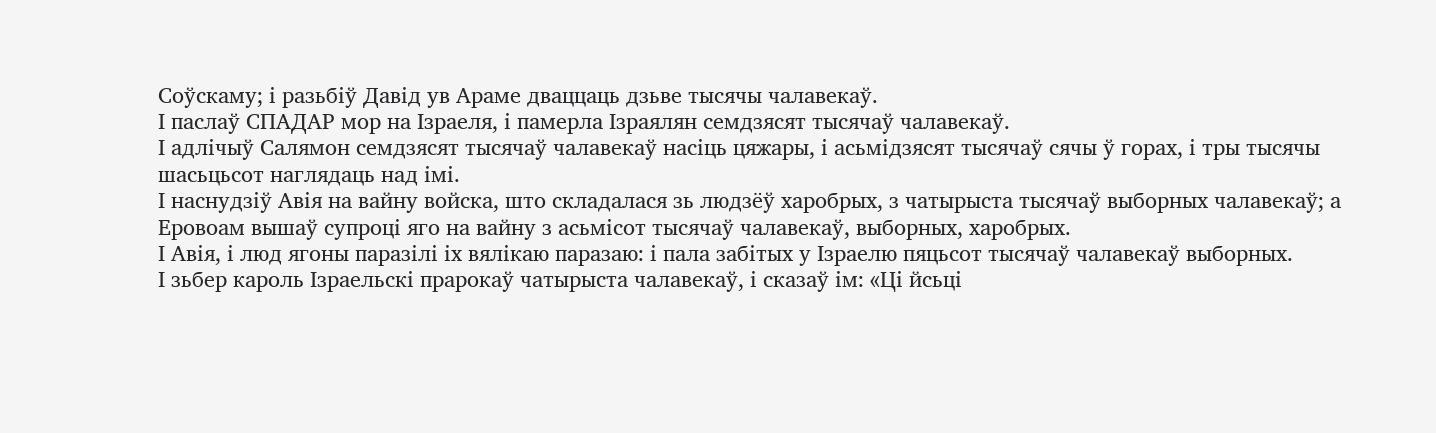Соўскаму; і разьбіў Давід ув Араме дваццаць дзьве тысячы чалавекаў.
І паслаў СПАДАР мор на Ізраеля, і памерла Ізраялян семдзясят тысячаў чалавекаў.
І адлічыў Салямон семдзясят тысячаў чалавекаў насіць цяжары, і асьмідзясят тысячаў сячы ў горах, і тры тысячы шасьцьсот наглядаць над імі.
І наснудзіў Авія на вайну войска, што складалася зь людзёў харобрых, з чатырыста тысячаў выборных чалавекаў; а Еровоам вышаў супроці яго на вайну з асьмісот тысячаў чалавекаў, выборных, харобрых.
І Авія, і люд ягоны паразілі іх вялікаю паразаю: і пала забітых у Ізраелю пяцьсот тысячаў чалавекаў выборных.
І зьбер кароль Ізраельскі прарокаў чатырыста чалавекаў, і сказаў ім: «Ці йсьці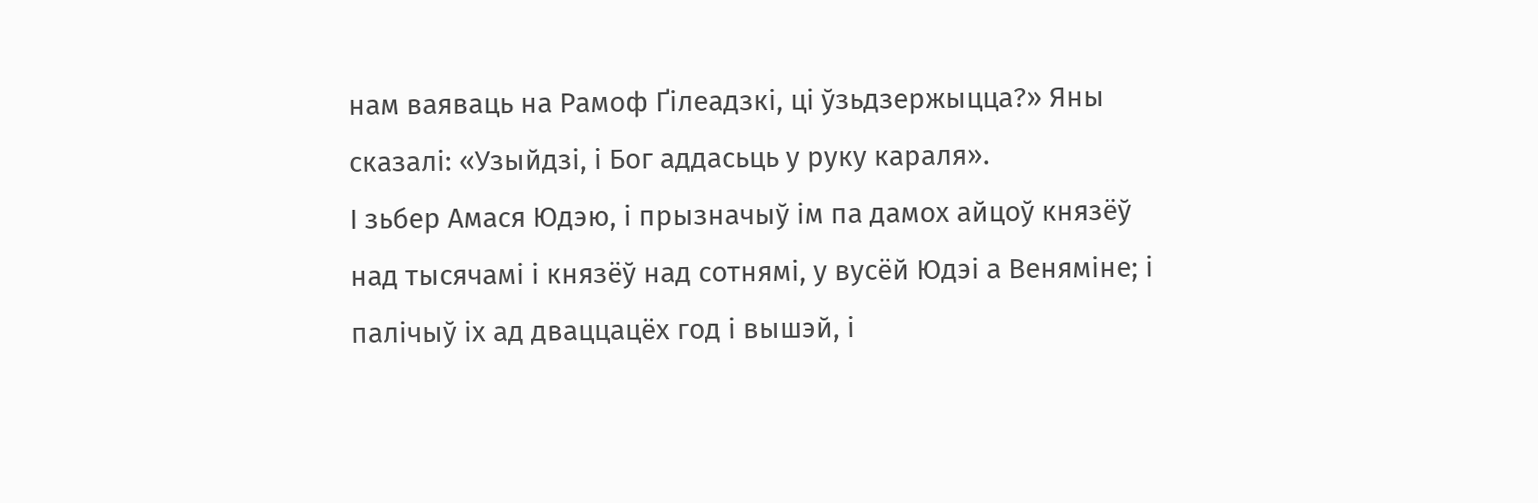нам ваяваць на Рамоф Ґілеадзкі, ці ўзьдзержыцца?» Яны сказалі: «Узыйдзі, і Бог аддасьць у руку караля».
І зьбер Амася Юдэю, і прызначыў ім па дамох айцоў князёў над тысячамі і князёў над сотнямі, у вусёй Юдэі а Веняміне; і палічыў іх ад дваццацёх год і вышэй, і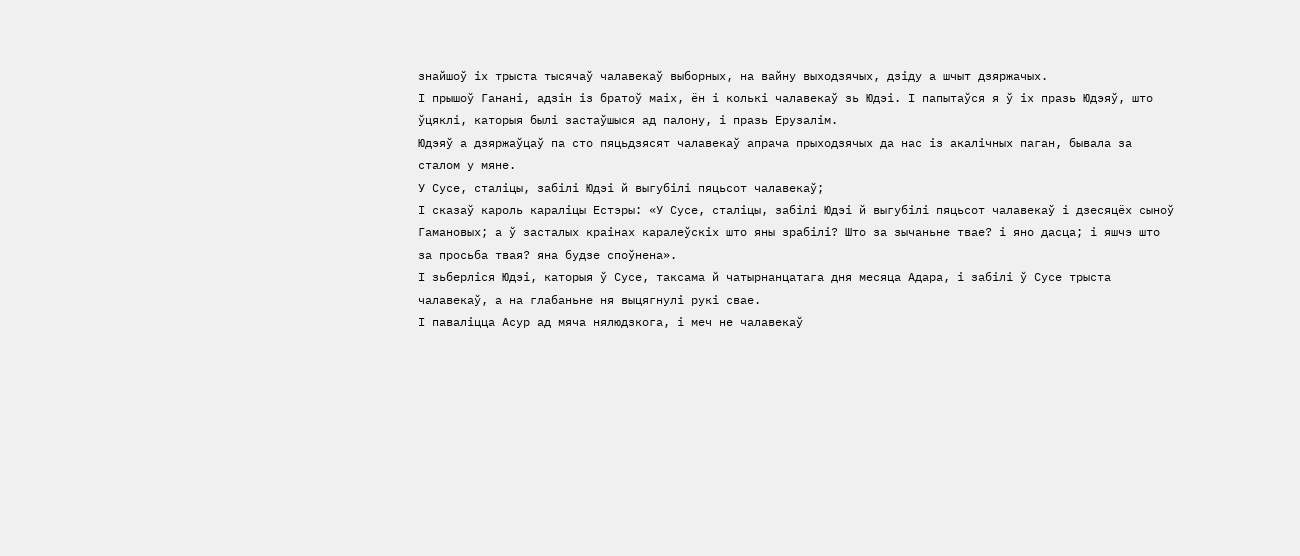знайшоў іх трыста тысячаў чалавекаў выборных, на вайну выходзячых, дзіду а шчыт дзяржачых.
І прышоў Ганані, адзін із братоў маіх, ён і колькі чалавекаў зь Юдэі. І папытаўся я ў іх празь Юдэяў, што ўцяклі, каторыя былі застаўшыся ад палону, і празь Ерузалім.
Юдэяў а дзяржаўцаў па сто пяцьдзясят чалавекаў апрача прыходзячых да нас із акалічных паган, бывала за сталом у мяне.
У Сусе, сталіцы, забілі Юдэі й выгубілі пяцьсот чалавекаў;
І сказаў кароль караліцы Естэры: «У Сусе, сталіцы, забілі Юдэі й выгубілі пяцьсот чалавекаў і дзесяцёх сыноў Гамановых; а ў засталых краінах каралеўскіх што яны зрабілі? Што за зычаньне твае? і яно дасца; і яшчэ што за просьба твая? яна будзе споўнена».
І зьберліся Юдэі, каторыя ў Сусе, таксама й чатырнанцатага дня месяца Адара, і забілі ў Сусе трыста чалавекаў, а на глабаньне ня выцягнулі рукі свае.
І паваліцца Асур ад мяча нялюдзкога, і меч не чалавекаў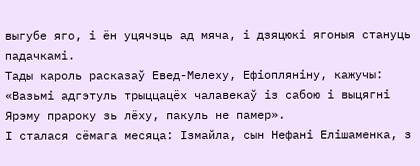выгубе яго, і ён уцячэць ад мяча, і дзяцюкі ягоныя стануць падачкамі.
Тады кароль расказаў Евед-Мелеху, Ефіопляніну, кажучы: «Вазьмі адгэтуль трыццацёх чалавекаў із сабою і выцягні Ярэму прароку зь лёху, пакуль не памер».
І сталася сёмага месяца: Ізмайла, сын Нефані Елішаменка, з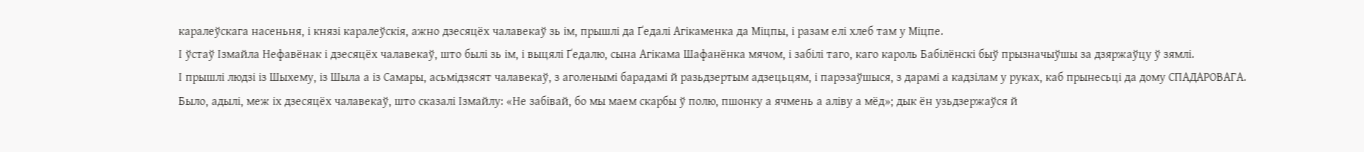каралеўскага насеньня, і князі каралеўскія, ажно дзесяцёх чалавекаў зь ім, прышлі да Ґедалі Агікаменка да Міцпы, і разам елі хлеб там у Міцпе.
І ўстаў Ізмайла Нефавёнак і дзесяцёх чалавекаў, што былі зь ім, і выцялі Ґедалю, сына Агікама Шафанёнка мячом, і забілі таго, каго кароль Бабілёнскі быў прызначыўшы за дзяржаўцу ў зямлі.
І прышлі людзі із Шыхему, із Шыла а із Самары, асьмідзясят чалавекаў, з аголенымі барадамі й разьдзертым адзецьцям, і парэзаўшыся, з дарамі а кадзілам у руках, каб прынесьці да дому СПАДАРОВАГА.
Было, адылі, меж іх дзесяцёх чалавекаў, што сказалі Ізмайлу: «Не забівай, бо мы маем скарбы ў полю, пшонку а ячмень а аліву а мёд»; дык ён узьдзержаўся й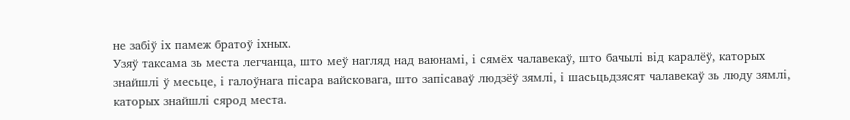не забіў іх памеж братоў іхных.
Узяў таксама зь места легчанца, што меў нагляд над ваюнамі, і сямёх чалавекаў, што бачылі від каралёў, каторых знайшлі ў месьце, і галоўнага пісара вайсковага, што запісаваў людзёў зямлі, і шасьцьдзясят чалавекаў зь люду зямлі, каторых знайшлі сярод места.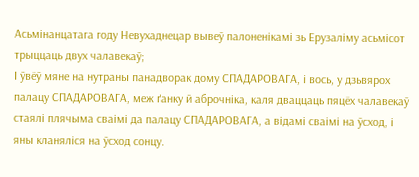Асьмінанцатага году Невухаднецар вывеў палоненікамі зь Ерузаліму асьмісот трыццаць двух чалавекаў;
І ўвёў мяне на нутраны панадворак дому СПАДАРОВАГА, і вось, у дзьвярох палацу СПАДАРОВАГА, меж ґанку й аброчніка, каля дваццаць пяцёх чалавекаў стаялі плячыма сваімі да палацу СПАДАРОВАГА, а відамі сваімі на ўсход, і яны кланяліся на ўсход сонцу.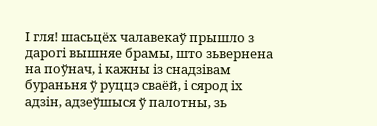І гля! шасьцёх чалавекаў прышло з дарогі вышняе брамы, што зьвернена на поўнач, і кажны із снадзівам бураньня ў руццэ сваёй, і сярод іх адзін, адзеўшыся ў палотны, зь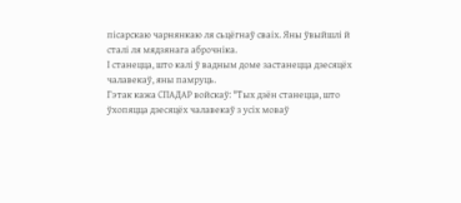пісарскаю чарнянкаю ля сьцёгнаў сваіх. Яны ўвыйшлі й сталі ля мядзянага аброчніка.
І станецца, што калі ў вадным доме застанецца дзесяцёх чалавекаў, яны памруць.
Гэтак кажа СПАДАР войскаў: "Тых дзён станецца, што ўхопяцца дзесяцёх чалавекаў з усіх моваў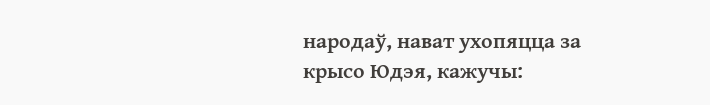народаў, нават ухопяцца за крысо Юдэя, кажучы: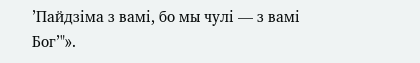’Пайдзіма з вамі, бо мы чулі — з вамі Бог’"».